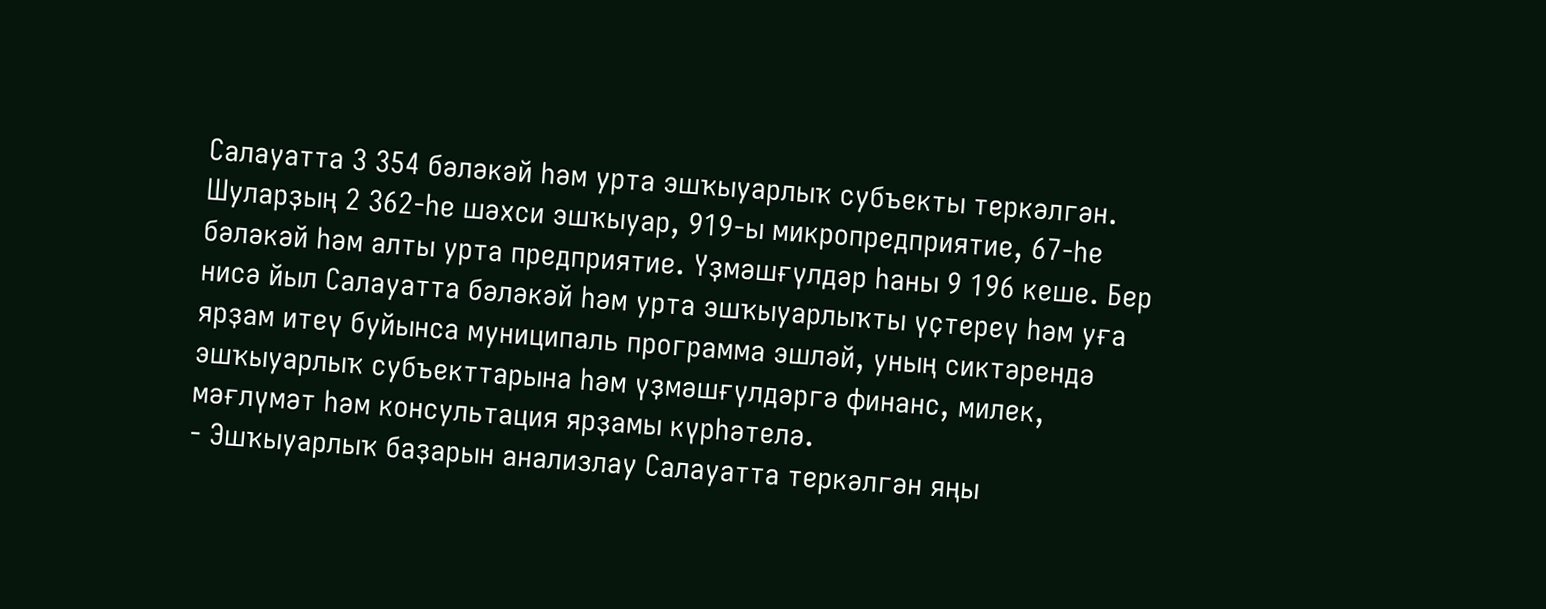Салауатта 3 354 бәләкәй һәм урта эшҡыуарлыҡ субъекты теркәлгән. Шуларҙың 2 362-һе шәхси эшҡыуар, 919-ы микропредприятие, 67-һе бәләкәй һәм алты урта предприятие. Үҙмәшғүлдәр һаны 9 196 кеше. Бер нисә йыл Салауатта бәләкәй һәм урта эшҡыуарлыҡты үҫтереү һәм уға ярҙам итеү буйынса муниципаль программа эшләй, уның сиктәрендә эшҡыуарлыҡ субъекттарына һәм үҙмәшғүлдәргә финанс, милек, мәғлүмәт һәм консультация ярҙамы күрһәтелә.
- Эшҡыуарлыҡ баҙарын анализлау Салауатта теркәлгән яңы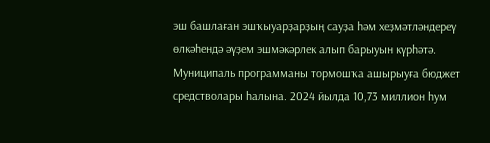эш башлаған эшҡыуарҙарҙың сауҙа һәм хеҙмәтләндереү өлкәһендә әүҙем эшмәкәрлек алып барыуын күрһәтә. Муниципаль программаны тормошҡа ашырыуға бюджет средстволары һалына. 2024 йылда 10,73 миллион һум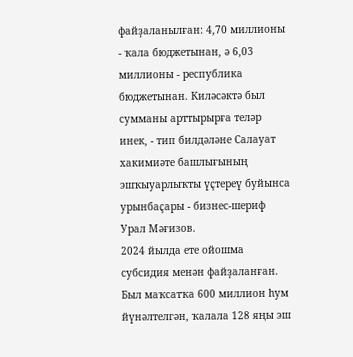файҙаланылған: 4,70 миллионы - ҡала бюджетынан, ә 6,03 миллионы - республика бюджетынан. Киләсәктә был сумманы арттырырға теләр инек, - тип билдәләне Салауат хакимиәте башлығының эшҡыуарлыҡты үҫтереү буйынса урынбаҫары - бизнес-шериф Урал Мәғизов.
2024 йылда ете ойошма субсидия менән файҙаланған. Был маҡсатҡа 600 миллион һум йүнәлтелгән, ҡалала 128 яңы эш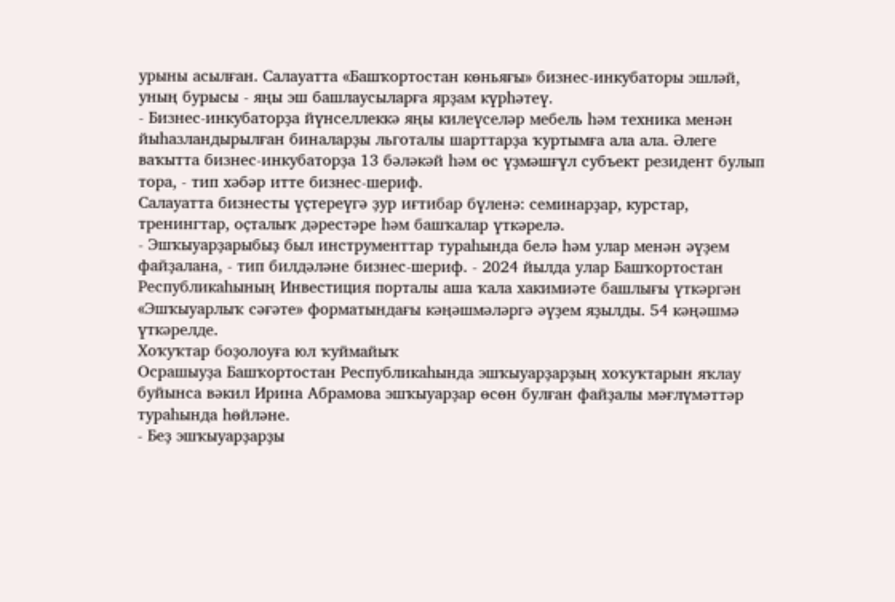урыны асылған. Салауатта «Башҡортостан көньяғы» бизнес-инкубаторы эшләй, уның бурысы - яңы эш башлаусыларға ярҙам күрһәтеү.
- Бизнес-инкубаторҙа йүнселлеккә яңы килеүселәр мебель һәм техника менән йыһазландырылған биналарҙы льготалы шарттарҙа ҡуртымға ала ала. Әлеге ваҡытта бизнес-инкубаторҙа 13 бәләкәй һәм өс үҙмәшғүл субъект резидент булып тора, - тип хәбәр итте бизнес-шериф.
Салауатта бизнесты үҫтереүгә ҙур иғтибар бүленә: семинарҙар, курстар, тренингтар, оҫталыҡ дәрестәре һәм башҡалар үткәрелә.
- Эшҡыуарҙарыбыҙ был инструменттар тураһында белә һәм улар менән әүҙем файҙалана, - тип билдәләне бизнес-шериф. - 2024 йылда улар Башҡортостан Республикаһының Инвестиция порталы аша ҡала хакимиәте башлығы үткәргән «Эшҡыуарлыҡ сәғәте» форматындағы кәңәшмәләргә әүҙем яҙылды. 54 кәңәшмә үткәрелде.
Хоҡуҡтар боҙолоуға юл ҡуймайыҡ
Осрашыуҙа Башҡортостан Республикаһында эшҡыуарҙарҙың хоҡуҡтарын яҡлау буйынса вәкил Ирина Абрамова эшҡыуарҙар өсөн булған файҙалы мәғлүмәттәр тураһында һөйләне.
- Беҙ эшҡыуарҙарҙы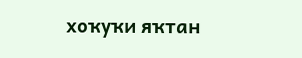хоҡуҡи яҡтан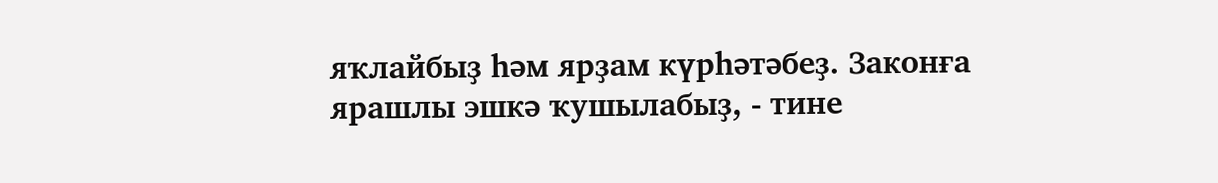яҡлайбыҙ һәм ярҙам күрһәтәбеҙ. Законға ярашлы эшкә ҡушылабыҙ, - тине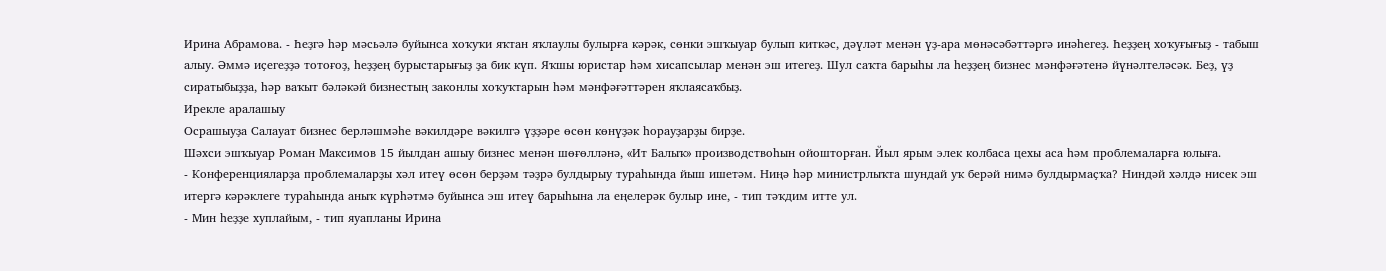Ирина Абрамова. - Һеҙгә һәр мәсьәлә буйынса хоҡуҡи яҡтан яҡлаулы булырға кәрәк, сөнки эшҡыуар булып киткәс, дәүләт менән үҙ-ара мөнәсәбәттәргә инәһегеҙ. Һеҙҙең хоҡуғығыҙ - табыш алыу. Әммә иҫегеҙҙә тотоғоҙ, һеҙҙең бурыстарығыҙ ҙа бик күп. Яҡшы юристар һәм хисапсылар менән эш итегеҙ. Шул саҡта барыһы ла һеҙҙең бизнес мәнфәғәтенә йүнәлтеләсәк. Беҙ, үҙ сиратыбыҙҙа, һәр ваҡыт бәләкәй бизнестың законлы хоҡуҡтарын һәм мәнфәғәттәрен яҡлаясаҡбыҙ.
Ирекле аралашыу
Осрашыуҙа Салауат бизнес берләшмәһе вәкилдәре вәкилгә үҙҙәре өсөн көнүҙәк һорауҙарҙы бирҙе.
Шәхси эшҡыуар Роман Максимов 15 йылдан ашыу бизнес менән шөғөлләнә, «Ит Балыҡ» производствоһын ойошторған. Йыл ярым элек колбаса цехы аса һәм проблемаларға юлыға.
- Конференцияларҙа проблемаларҙы хәл итеү өсөн берҙәм тәҙрә булдырыу тураһында йыш ишетәм. Ниңә һәр министрлыҡта шундай уҡ берәй нимә булдырмаҫҡа? Ниндәй хәлдә нисек эш итергә кәрәклеге тураһында аныҡ күрһәтмә буйынса эш итеү барыһына ла еңелерәк булыр ине, - тип тәҡдим итте ул.
- Мин һеҙҙе хуплайым, - тип яуапланы Ирина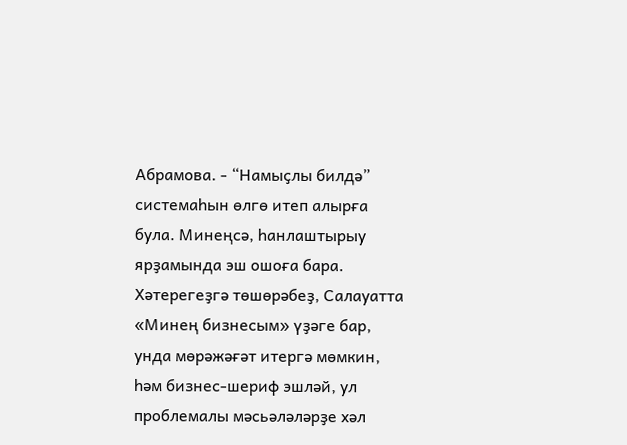Абрамова. - “Намыҫлы билдә” системаһын өлгө итеп алырға була. Минеңсә, һанлаштырыу ярҙамында эш ошоға бара. Хәтерегеҙгә төшөрәбеҙ, Салауатта «Минең бизнесым» үҙәге бар, унда мөрәжәғәт итергә мөмкин, һәм бизнес-шериф эшләй, ул проблемалы мәсьәләләрҙе хәл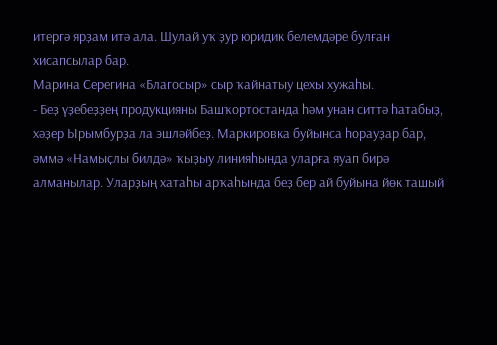итергә ярҙам итә ала. Шулай уҡ ҙур юридик белемдәре булған хисапсылар бар.
Марина Серегина «Благосыр» сыр ҡайнатыу цехы хужаһы.
- Беҙ үҙебеҙҙең продукцияны Башҡортостанда һәм унан ситтә һатабыҙ, хәҙер Ырымбурҙа ла эшләйбеҙ. Маркировка буйынса һорауҙар бар, әммә «Намыҫлы билдә» ҡыҙыу линияһында уларға яуап бирә алманылар. Уларҙың хатаһы арҡаһында беҙ бер ай буйына йөк ташый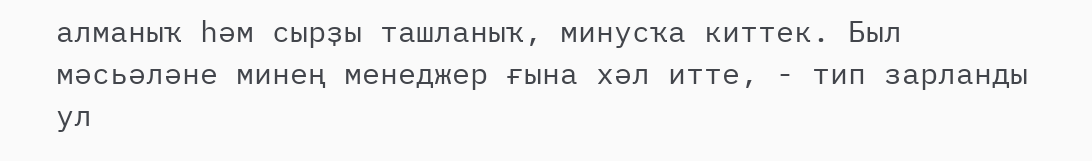алманыҡ һәм сырҙы ташланыҡ, минусҡа киттек. Был мәсьәләне минең менеджер ғына хәл итте, - тип зарланды ул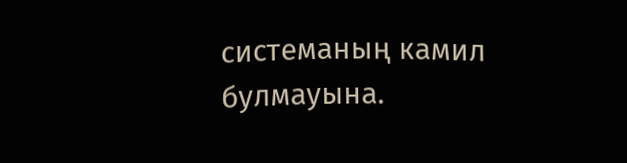системаның камил булмауына.